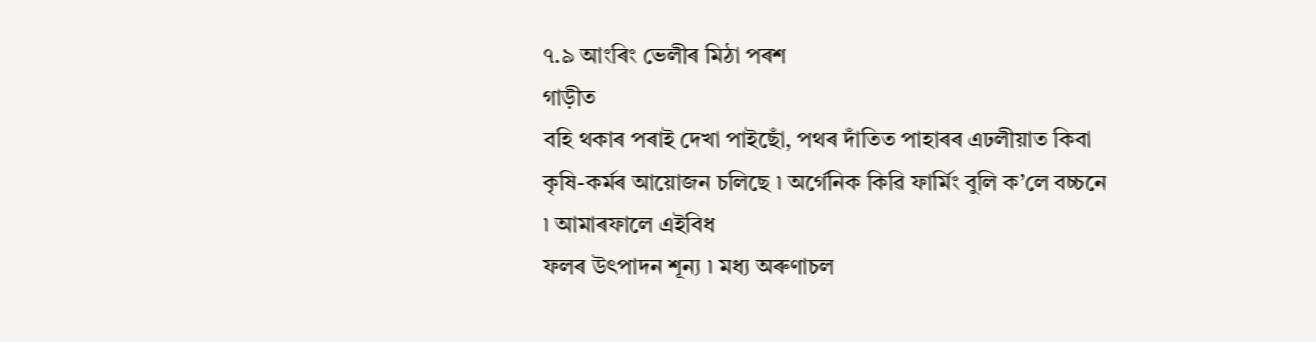৭.৯ আংৰিং ভেলীৰ মিঠা পৰশ
গাড়ীত
বহি থকাৰ পৰাই দেখা পাইছোঁ, পথৰ দাঁতিত পাহাৰৰ এঢলীয়াত কিবা কৃষি-কৰ্মৰ আয়োজন চলিছে ৷ অৰ্গেনিক কিৱি ফাৰ্মিং বুলি ক’লে বচ্চনে ৷ আমাৰফালে এইবিধ
ফলৰ উৎপাদন শূন্য ৷ মধ্য অৰুণাচল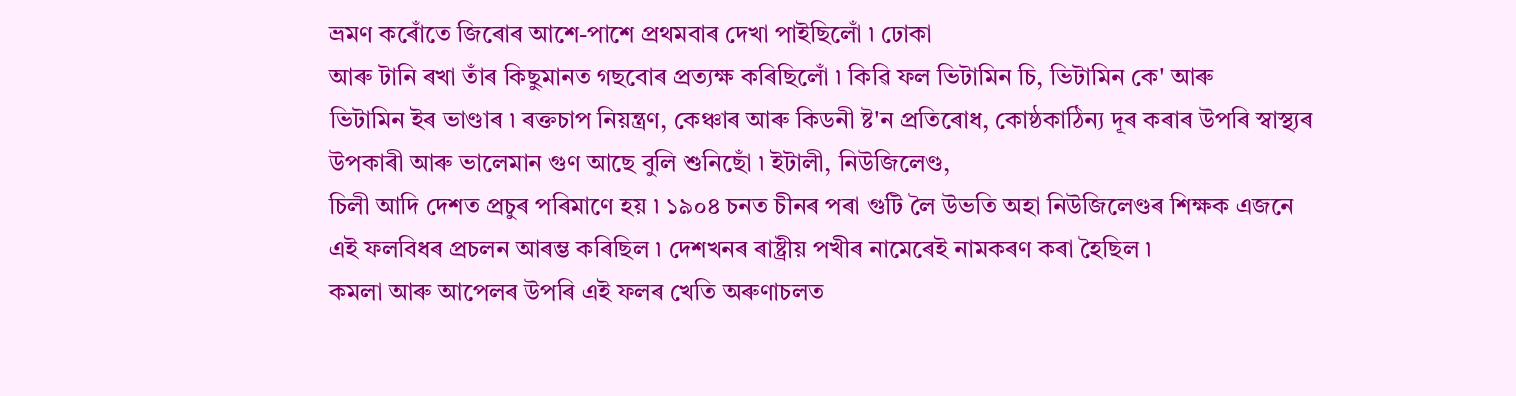ভ্ৰমণ কৰোঁতে জিৰোৰ আশে-পাশে প্ৰথমবাৰ দেখা পাইছিলোঁ ৷ ঢোকা
আৰু টানি ৰখা তাঁৰ কিছুমানত গছবোৰ প্ৰত্যক্ষ কৰিছিলোঁ ৷ কিৱি ফল ভিটামিন চি, ভিটামিন কে' আৰু
ভিটামিন ইৰ ভাণ্ডাৰ ৷ ৰক্তচাপ নিয়ন্ত্ৰণ, কেঞ্চাৰ আৰু কিডনী ষ্ট'ন প্ৰতিৰোধ, কোষ্ঠকাঠিন্য দূৰ কৰাৰ উপৰি স্বাস্থ্যৰ উপকাৰী আৰু ভালেমান গুণ আছে বুলি শুনিছোঁ ৷ ইটালী, নিউজিলেণ্ড,
চিলী আদি দেশত প্ৰচুৰ পৰিমাণে হয় ৷ ১৯০৪ চনত চীনৰ পৰা গুটি লৈ উভতি অহা নিউজিলেণ্ডৰ শিক্ষক এজনে এই ফলবিধৰ প্ৰচলন আৰম্ভ কৰিছিল ৷ দেশখনৰ ৰাষ্ট্ৰীয় পখীৰ নামেৰেই নামকৰণ কৰা হৈছিল ৷
কমলা আৰু আপেলৰ উপৰি এই ফলৰ খেতি অৰুণাচলত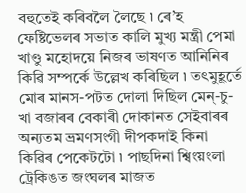বহুতেই কৰিবলৈ লৈছে ৷ ৰে’হ ফেষ্টিভেলৰ সভাত কালি মুখ্য মন্ত্ৰী পেমা খাণ্ডু মহোদয়ে নিজৰ ভাষণত আনিনিৰ কিৱি সম্পৰ্কে উল্লেখ কৰিছিল ৷ তৎমুহূৰ্তে মোৰ মানস-পটত দোলা দিছিল মেন্-চু-খা বজাৰৰ বেকাৰী দোকানত সেইবাৰৰ অন্যতম ভ্ৰমণসংগী দীপকদাই কিনা কিৱিৰ পেকেটটো ৷ পাছদিনা শ্বিংয়ংলা ট্ৰেকিঙত জংঘলৰ মাজত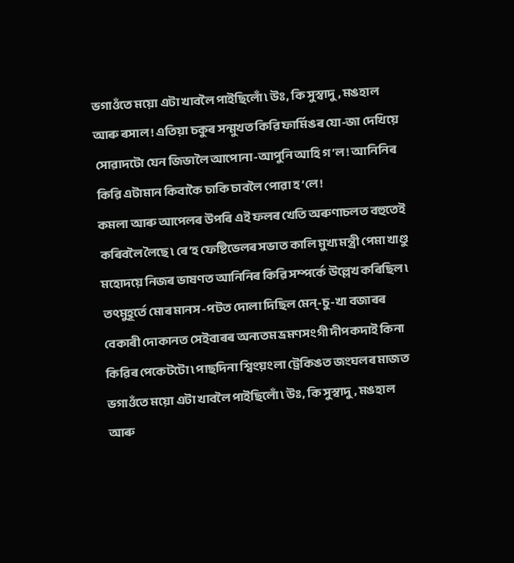ভগাওঁতে ময়ো এটা খাবলৈ পাইছিলোঁ ৷ উঃ, কি সুস্বাদু, মঙহাল আৰু ৰসাল ! এতিয়া চকুৰ সন্মুখত কিৱি ফাৰ্মিঙৰ যো-জা দেখিয়ে সোৱাদটো যেন জিভালৈ আপোনা-আপুনি আহি গ’ল ! আনিনিৰ কিৱি এটামান কিবাকৈ চাকি চাবলৈ পোৱা হ’লে !
কমলা আৰু আপেলৰ উপৰি এই ফলৰ খেতি অৰুণাচলত বহুতেই কৰিবলৈ লৈছে ৷ ৰে’হ ফেষ্টিভেলৰ সভাত কালি মুখ্য মন্ত্ৰী পেমা খাণ্ডু মহোদয়ে নিজৰ ভাষণত আনিনিৰ কিৱি সম্পৰ্কে উল্লেখ কৰিছিল ৷ তৎমুহূৰ্তে মোৰ মানস-পটত দোলা দিছিল মেন্-চু-খা বজাৰৰ বেকাৰী দোকানত সেইবাৰৰ অন্যতম ভ্ৰমণসংগী দীপকদাই কিনা কিৱিৰ পেকেটটো ৷ পাছদিনা শ্বিংয়ংলা ট্ৰেকিঙত জংঘলৰ মাজত ভগাওঁতে ময়ো এটা খাবলৈ পাইছিলোঁ ৷ উঃ, কি সুস্বাদু, মঙহাল আৰু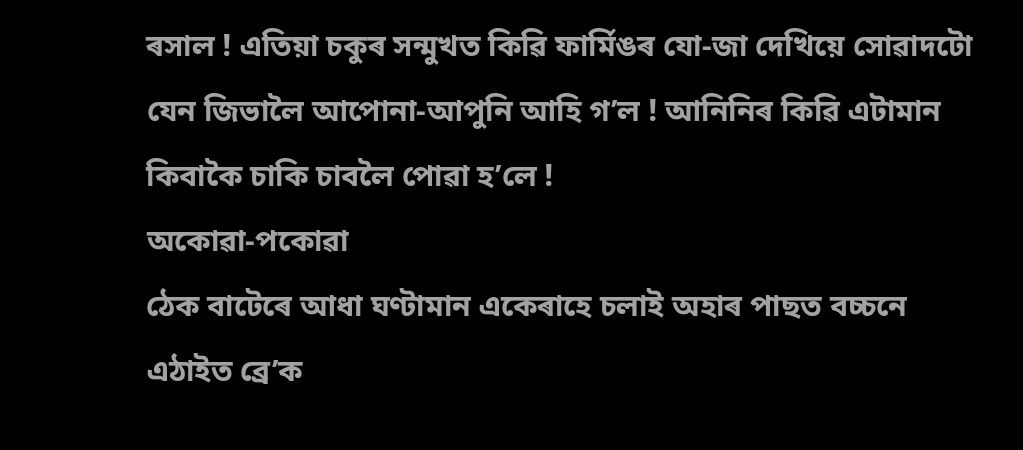ৰসাল ! এতিয়া চকুৰ সন্মুখত কিৱি ফাৰ্মিঙৰ যো-জা দেখিয়ে সোৱাদটো যেন জিভালৈ আপোনা-আপুনি আহি গ’ল ! আনিনিৰ কিৱি এটামান কিবাকৈ চাকি চাবলৈ পোৱা হ’লে !
অকোৱা-পকোৱা
ঠেক বাটেৰে আধা ঘণ্টামান একেৰাহে চলাই অহাৰ পাছত বচ্চনে এঠাইত ব্ৰে’ক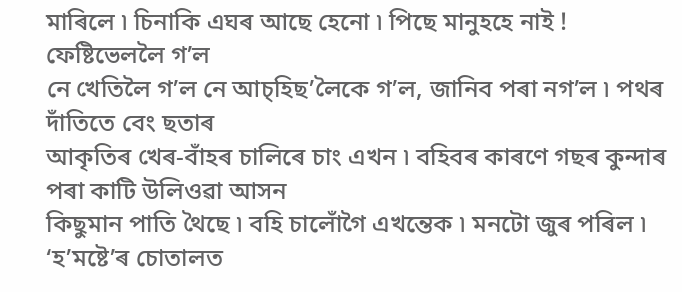মাৰিলে ৷ চিনাকি এঘৰ আছে হেনো ৷ পিছে মানুহহে নাই ! ফেষ্টিভেললৈ গ’ল
নে খেতিলৈ গ’ল নে আচ্হিছ’লৈকে গ’ল, জানিব পৰা নগ’ল ৷ পথৰ দাঁতিতে বেং ছতাৰ
আকৃতিৰ খেৰ-বাঁহৰ চালিৰে চাং এখন ৷ বহিবৰ কাৰণে গছৰ কুন্দাৰ পৰা কাটি উলিওৱা আসন
কিছুমান পাতি থৈছে ৷ বহি চালোঁগৈ এখন্তেক ৷ মনটো জুৰ পৰিল ৷ ‘হ’মষ্টে’ৰ চোতালত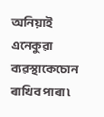অনিয়াই এনেকুৱা
ব্যৱস্থাকেচোন ৰাখিব পাৰা ৷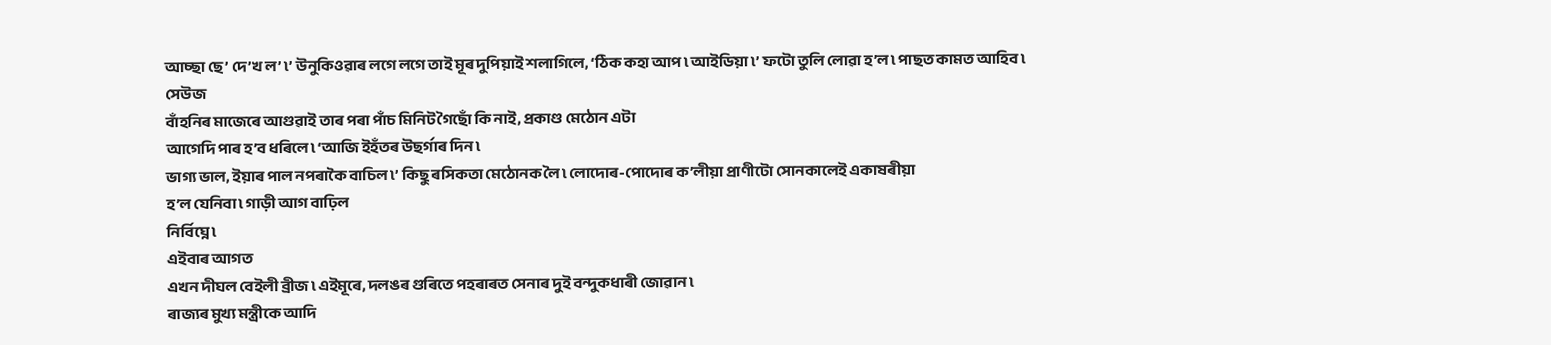আচ্ছা ছে’ দে’খ ল’ ৷’ উনুকিওৱাৰ লগে লগে তাই মূৰ দুপিয়াই শলাগিলে, ‘ঠিক কহা আপ ৷ আইডিয়া ৷’ ফটো তুলি লোৱা হ’ল ৷ পাছত কামত আহিব ৷
সেউজ
বাঁহনিৰ মাজেৰে আগুৱাই তাৰ পৰা পাঁচ মিনিট গৈছোঁ কি নাই, প্ৰকাণ্ড মেঠোন এটা
আগেদি পাৰ হ’ব ধৰিলে ৷ ‘আজি ইহঁতৰ উছৰ্গাৰ দিন ৷
ভাগ্য ভাল, ইয়াৰ পাল নপৰাকৈ বাচিল ৷’ কিছু ৰসিকতা মেঠোনক লৈ ৷ লোদোৰ-পোদোৰ ক’লীয়া প্ৰাণীটো সোনকালেই একাষৰীয়া
হ’ল যেনিবা ৷ গাড়ী আগ বাঢ়িল
নিৰ্বিঘ্নে ৷
এইবাৰ আগত
এখন দীঘল বেইলী ব্ৰীজ ৷ এইমূৰে, দলঙৰ গুৰিতে পহৰাৰত সেনাৰ দুই বন্দুকধাৰী জোৱান ৷
ৰাজ্যৰ মুখ্য মন্ত্ৰীকে আদি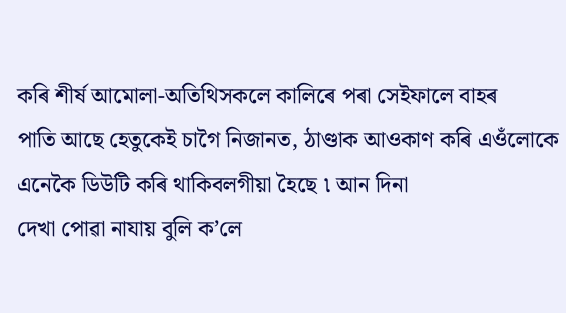কৰি শীৰ্ষ আমোলা-অতিথিসকলে কালিৰে পৰা সেইফালে বাহৰ
পাতি আছে হেতুকেই চাগৈ নিজানত, ঠাণ্ডাক আওকাণ কৰি এওঁলোকে এনেকৈ ডিউটি কৰি থাকিবলগীয়া হৈছে ৷ আন দিনা
দেখা পোৱা নাযায় বুলি ক’লে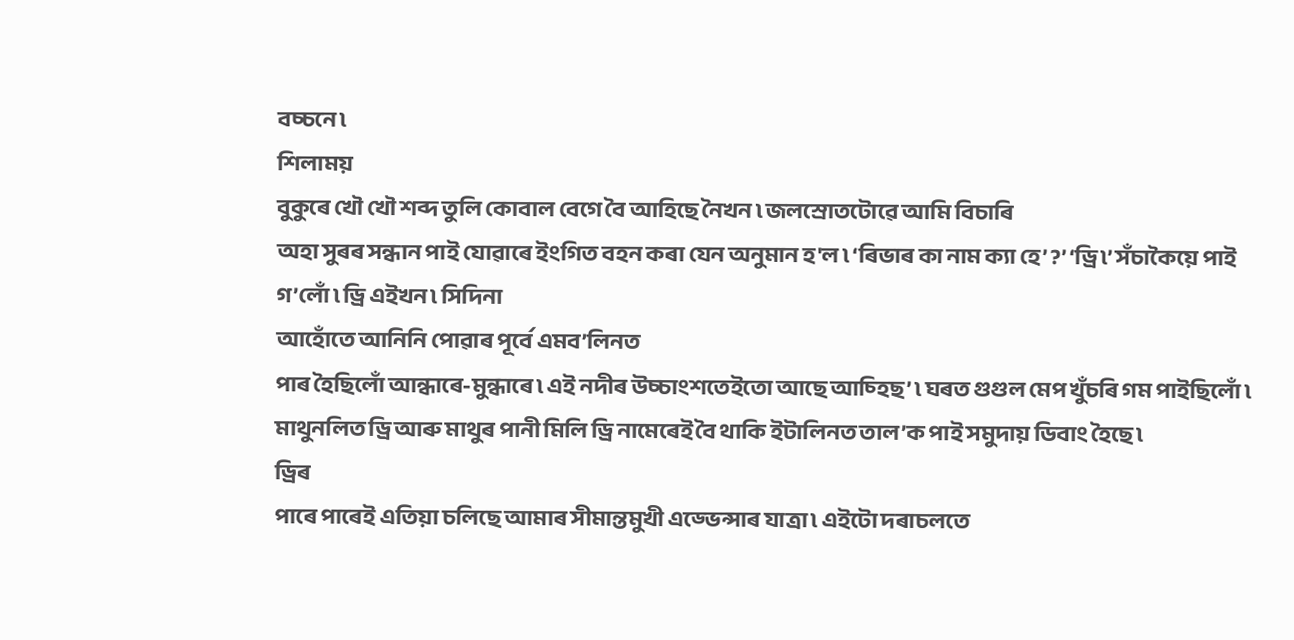বচ্চনে ৷
শিলাময়
বুকুৰে খৌ খৌ শব্দ তুলি কোবাল বেগে বৈ আহিছে নৈখন ৷ জলস্ৰোতটোৱে আমি বিচাৰি
অহা সুৰৰ সন্ধান পাই যোৱাৰে ইংগিত বহন কৰা যেন অনুমান হ'ল ৷ ‘ৰিভাৰ কা নাম ক্যা হে’ ?’ ‘ড্ৰি ৷’ সঁচাকৈয়ে পাই গ’লোঁ ৷ ড্ৰি এইখন ৷ সিদিনা
আহোঁতে আনিনি পোৱাৰ পূৰ্বে এমব’লিনত
পাৰ হৈছিলোঁ আন্ধাৰে-মুন্ধাৰে ৷ এই নদীৰ উচ্চাংশতেইতো আছে আচ্হিছ’ ৷ ঘৰত গুগুল মেপ খুঁচৰি গম পাইছিলোঁ ৷ মাথুনলিত ড্ৰি আৰু মাথুৰ পানী মিলি ড্ৰি নামেৰেই বৈ থাকি ইটালিনত তাল’ক পাই সমুদায় ডিবাং হৈছে ৷
ড্ৰিৰ
পাৰে পাৰেই এতিয়া চলিছে আমাৰ সীমান্তমুখী এড্ভেন্সাৰ যাত্ৰা ৷ এইটো দৰাচলতে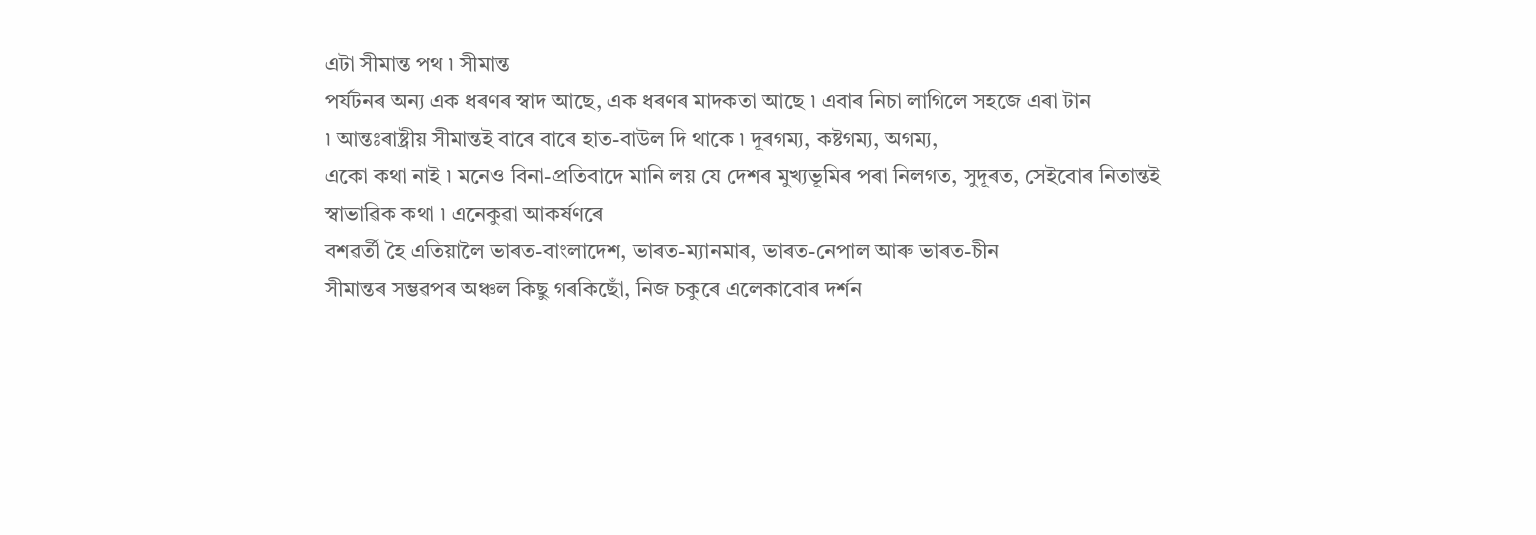এটা সীমান্ত পথ ৷ সীমান্ত
পৰ্যটনৰ অন্য এক ধৰণৰ স্বাদ আছে, এক ধৰণৰ মাদকতা আছে ৷ এবাৰ নিচা লাগিলে সহজে এৰা টান
৷ আন্তঃৰাষ্ট্ৰীয় সীমান্তই বাৰে বাৰে হাত-বাউল দি থাকে ৷ দূৰগম্য, কষ্টগম্য, অগম্য,
একো কথা নাই ৷ মনেও বিনা-প্ৰতিবাদে মানি লয় যে দেশৰ মুখ্যভূমিৰ পৰা নিলগত, সুদূৰত, সেইবোৰ নিতান্তই স্বাভাৱিক কথা ৷ এনেকুৱা আকৰ্ষণৰে
বশৱৰ্তী হৈ এতিয়ালৈ ভাৰত-বাংলাদেশ, ভাৰত-ম্যানমাৰ, ভাৰত-নেপাল আৰু ভাৰত-চীন
সীমান্তৰ সম্ভৱপৰ অঞ্চল কিছু গৰকিছোঁ, নিজ চকুৰে এলেকাবোৰ দৰ্শন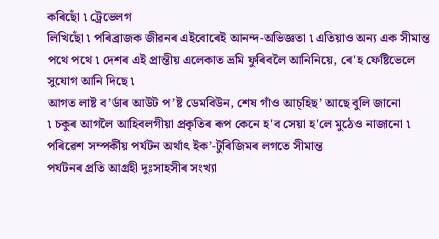কৰিছোঁ ৷ ট্ৰেভেলগ
লিখিছোঁ ৷ পৰিব্ৰাজক জীৱনৰ এইবোৰেই আনন্দ-অভিজ্ঞতা ৷ এতিয়াও অন্য এক সীমান্ত পথে পথে ৷ দেশৰ এই প্ৰান্তীয় এলেকাত ভ্ৰমি ফুৰিবলৈ আনিনিয়ে, ৰে'হ ফেষ্টিভেলে সুযোগ আনি দিছে ৷
আগত লাষ্ট ব’ৰ্ডাৰ আউট প’ষ্ট ডেমবিউন, শেষ গাঁও আচ্হিছ’ আছে বুলি জানো
৷ চকুৰ আগলৈ আহিবলগীয়া প্ৰকৃতিৰ ৰূপ কেনে হ'ব সেয়া হ'লে মুঠেও নাজানো ৷
পৰিৱেশ সম্পৰ্কীয় পৰ্যটন অৰ্থাৎ ইক’-টুৰিজিমৰ লগতে সীমান্ত
পৰ্যটনৰ প্ৰতি আগ্ৰহী দুঃসাহসীৰ সংখ্যা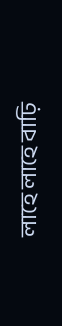লাহে লাহে বাঢ়ি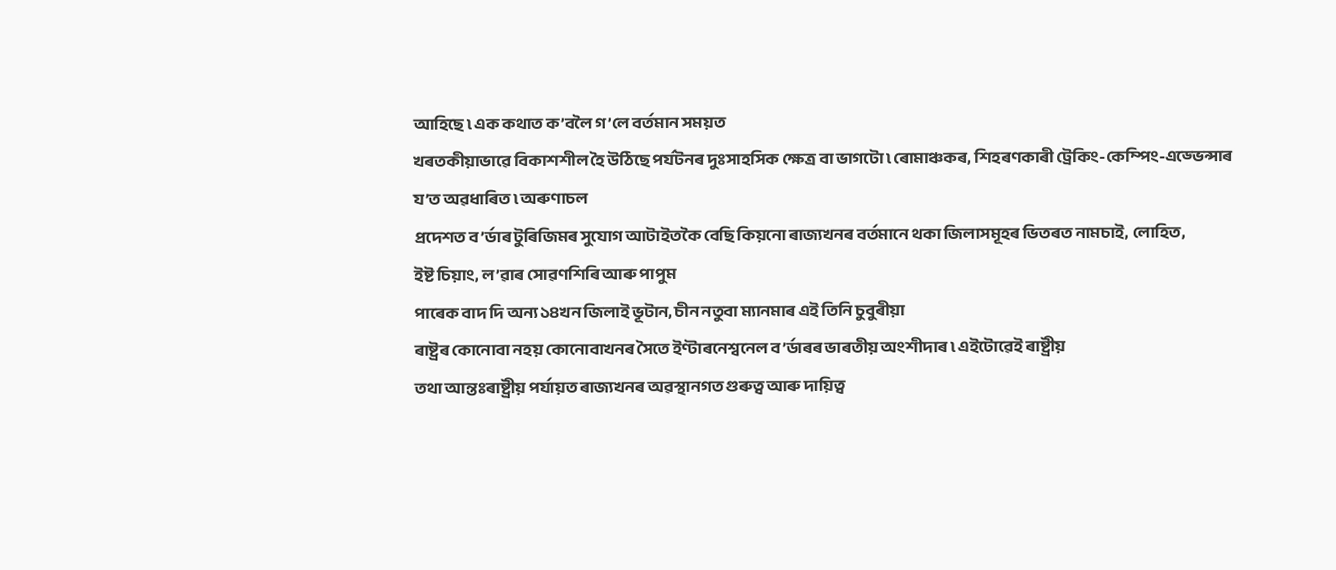আহিছে ৷ এক কথাত ক’বলৈ গ’লে বৰ্তমান সময়ত
খৰতকীয়াভাৱে বিকাশশীল হৈ উঠিছে পৰ্যটনৰ দুঃসাহসিক ক্ষেত্ৰ বা ভাগটো ৷ ৰোমাঞ্চকৰ, শিহৰণকাৰী ট্ৰেকিং-কেম্পিং-এড্ভেন্সাৰ
য’ত অৱধাৰিত ৷ অৰুণাচল
প্ৰদেশত ব’ৰ্ডাৰ টুৰিজিমৰ সুযোগ আটাইতকৈ বেছি কিয়নো ৰাজ্যখনৰ বৰ্তমানে থকা জিলাসমূহৰ ভিতৰত নামচাই, লোহিত,
ইষ্ট চিয়াং, ল’ৱাৰ সোৱণশিৰি আৰু পাপুম
পাৰেক বাদ দি অন্য ১৪খন জিলাই ভূটান, চীন নতুবা ম্যানমাৰ এই তিনি চুবুৰীয়া
ৰাষ্ট্ৰৰ কোনোবা নহয় কোনোবাখনৰ সৈতে ইণ্টাৰনেশ্বনেল ব’ৰ্ডাৰৰ ভাৰতীয় অংশীদাৰ ৷ এইটোৱেই ৰাষ্ট্ৰীয়
তথা আন্তঃৰাষ্ট্ৰীয় পৰ্যায়ত ৰাজ্যখনৰ অৱস্থানগত গুৰুত্ব আৰু দায়িত্ব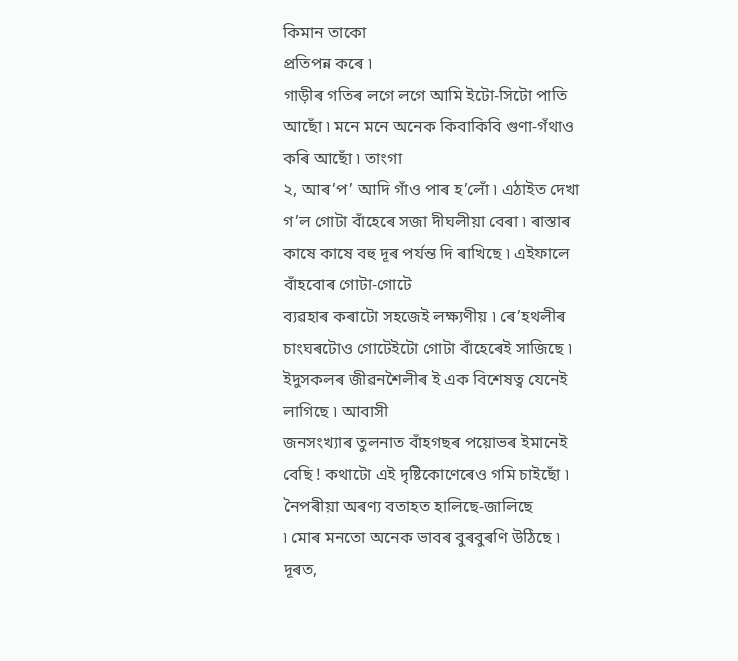কিমান তাকো
প্ৰতিপন্ন কৰে ৷
গাড়ীৰ গতিৰ লগে লগে আমি ইটো-সিটো পাতি আছোঁ ৷ মনে মনে অনেক কিবাকিবি গুণা-গঁথাও কৰি আছোঁ ৷ তাংগা
২, আৰ’প’ আদি গাঁও পাৰ হ’লোঁ ৷ এঠাইত দেখা গ’ল গোটা বাঁহেৰে সজা দীঘলীয়া বেৰা ৷ ৰাস্তাৰ কাষে কাষে বহু দূৰ পৰ্যন্ত দি ৰাখিছে ৷ এইফালে বাঁহবোৰ গোটা-গোটে
ব্যৱহাৰ কৰাটো সহজেই লক্ষ্যণীয় ৷ ৰে’হথলীৰ চাংঘৰটোও গোটেইটো গোটা বাঁহেৰেই সাজিছে ৷ ইদুসকলৰ জীৱনশৈলীৰ ই এক বিশেষত্ব যেনেই লাগিছে ৷ আবাসী
জনসংখ্যাৰ তুলনাত বাঁহগছৰ পয়োভৰ ইমানেই বেছি ! কথাটো এই দৃষ্টিকোণেৰেও গমি চাইছোঁ ৷
নৈপৰীয়া অৰণ্য বতাহত হালিছে-জালিছে
৷ মোৰ মনতো অনেক ভাবৰ বুৰবুৰণি উঠিছে ৷ দূৰত,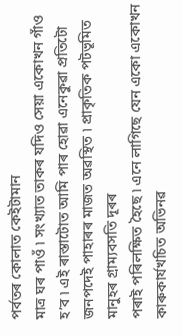পৰ্বতৰ কোলাত কেইটামান
মাত্ৰ ঘৰ পাওঁ ৷ সংখ্যাত তাকৰ যদিও সেয়া একোখন গাঁও হ’ব ৷ এই ৰাস্তাটোত আমি পাৰ হোৱা এনেকুৱা প্ৰতিটো জনপদেই পাহাৰৰ মাজত অৱস্থিত ৷ প্ৰাকৃতিক পটভূমিত মানুহৰ গ্ৰাম্যবসতি দূৰৰ
পৰাই পৰিলক্ষিত হৈছে ৷ এনে লাগিছে যেন একো একোখন কাৰুকাৰ্যখচিত অভিনৱ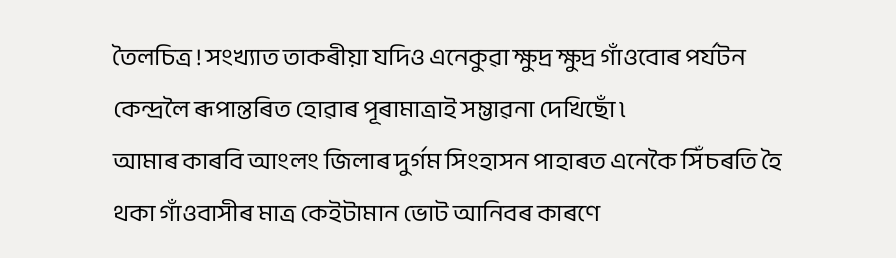তৈলচিত্ৰ ! সংখ্যাত তাকৰীয়া যদিও এনেকুৱা ক্ষুদ্ৰ ক্ষুদ্ৰ গাঁওবোৰ পৰ্যটন কেন্দ্ৰলৈ ৰূপান্তৰিত হোৱাৰ পূৰামাত্ৰাই সম্ভাৱনা দেখিছোঁ ৷
আমাৰ কাৰবি আংলং জিলাৰ দুৰ্গম সিংহাসন পাহাৰত এনেকৈ সিঁচৰতি হৈ থকা গাঁওবাসীৰ মাত্ৰ কেইটামান ভোট আনিবৰ কাৰণে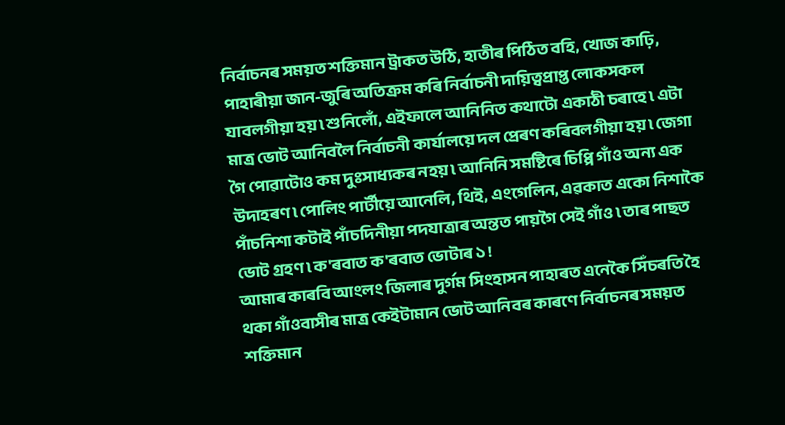নিৰ্বাচনৰ সময়ত শক্তিমান ট্ৰাকত উঠি, হাতীৰ পিঠিত বহি, খোজ কাঢ়ি, পাহাৰীয়া জান-জুৰি অতিক্ৰম কৰি নিৰ্বাচনী দায়িত্বপ্ৰাপ্ত লোকসকল যাবলগীয়া হয় ৷ শুনিলোঁ, এইফালে আনিনিত কথাটো একাঠী চৰাহে ৷ এটা মাত্ৰ ভোট আনিবলৈ নিৰ্বাচনী কাৰ্যালয়ে দল প্ৰেৰণ কৰিবলগীয়া হয় ৷ জেগা গৈ পোৱাটোও কম দুঃসাধ্যকৰ নহয় ৷ আনিনি সমষ্টিৰে চিপ্পি গাঁও অন্য এক উদাহৰণ ৷ পোলিং পাৰ্টীয়ে আনেলি, থিই, এংগেলিন, এৱকাত একো নিশাকৈ পাঁচনিশা কটাই পাঁচদিনীয়া পদযাত্ৰাৰ অন্তত পায়গৈ সেই গাঁও ৷ তাৰ পাছত ভোট গ্ৰহণ ৷ ক'ৰবাত ক'ৰবাত ভোটাৰ ১ !
আমাৰ কাৰবি আংলং জিলাৰ দুৰ্গম সিংহাসন পাহাৰত এনেকৈ সিঁচৰতি হৈ থকা গাঁওবাসীৰ মাত্ৰ কেইটামান ভোট আনিবৰ কাৰণে নিৰ্বাচনৰ সময়ত শক্তিমান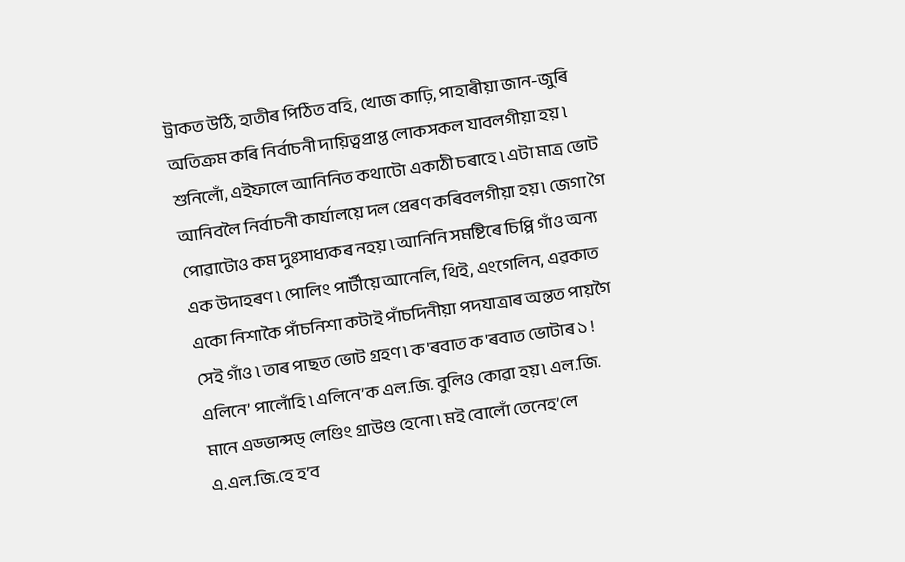ট্ৰাকত উঠি, হাতীৰ পিঠিত বহি, খোজ কাঢ়ি, পাহাৰীয়া জান-জুৰি অতিক্ৰম কৰি নিৰ্বাচনী দায়িত্বপ্ৰাপ্ত লোকসকল যাবলগীয়া হয় ৷ শুনিলোঁ, এইফালে আনিনিত কথাটো একাঠী চৰাহে ৷ এটা মাত্ৰ ভোট আনিবলৈ নিৰ্বাচনী কাৰ্যালয়ে দল প্ৰেৰণ কৰিবলগীয়া হয় ৷ জেগা গৈ পোৱাটোও কম দুঃসাধ্যকৰ নহয় ৷ আনিনি সমষ্টিৰে চিপ্পি গাঁও অন্য এক উদাহৰণ ৷ পোলিং পাৰ্টীয়ে আনেলি, থিই, এংগেলিন, এৱকাত একো নিশাকৈ পাঁচনিশা কটাই পাঁচদিনীয়া পদযাত্ৰাৰ অন্তত পায়গৈ সেই গাঁও ৷ তাৰ পাছত ভোট গ্ৰহণ ৷ ক'ৰবাত ক'ৰবাত ভোটাৰ ১ !
এলিনে’ পালোঁহি ৷ এলিনে’ক এল.জি. বুলিও কোৱা হয় ৷ এল.জি.
মানে এড্ভান্সড্ লেণ্ডিং গ্ৰাউণ্ড হেনো ৷ মই বোলোঁ তেনেহ’লে
এ.এল.জি.হে হ’ব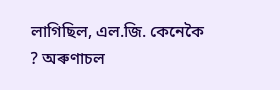লাগিছিল, এল.জি. কেনেকৈ ? অৰুণাচল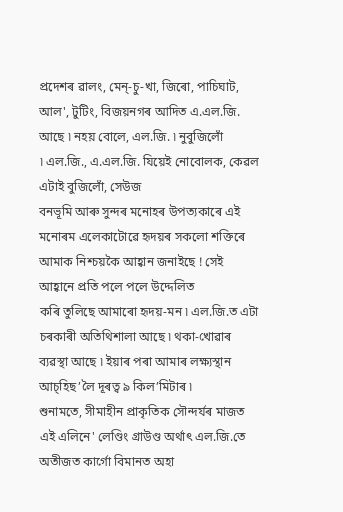প্ৰদেশৰ ৱালং, মেন্-চু-খা, জিৰো, পাচিঘাট, আল', টুটিং, বিজয়নগৰ আদিত এ.এল.জি. আছে ৷ নহয় বোলে, এল.জি. ৷ নুবুজিলোঁ
৷ এল.জি., এ.এল.জি. যিয়েই নোবোলক, কেৱল এটাই বুজিলোঁ, সেউজ
বনভূমি আৰু সুন্দৰ মনোহৰ উপত্যকাৰে এই মনোৰম এলেকাটোৱে হৃদয়ৰ সকলো শক্তিৰে
আমাক নিশ্চয়কৈ আহ্বান জনাইছে ! সেই আহ্বানে প্ৰতি পলে পলে উদ্দেলিত
কৰি তুলিছে আমাৰো হৃদয়-মন ৷ এল.জি.ত এটা চৰকাৰী অতিথিশালা আছে ৷ থকা-খোৱাৰ ব্যৱস্থা আছে ৷ ইয়াৰ পৰা আমাৰ লক্ষ্যস্থান আচ্হিছ’লৈ দূৰত্ব ৯ কিল’মিটাৰ ৷
শুনামতে, সীমাহীন প্ৰাকৃতিক সৌন্দৰ্যৰ মাজত এই এলিনে' লেণ্ডিং গ্ৰাউণ্ড অৰ্থাৎ এল.জি.তে অতীজত কাৰ্গো বিমানত অহা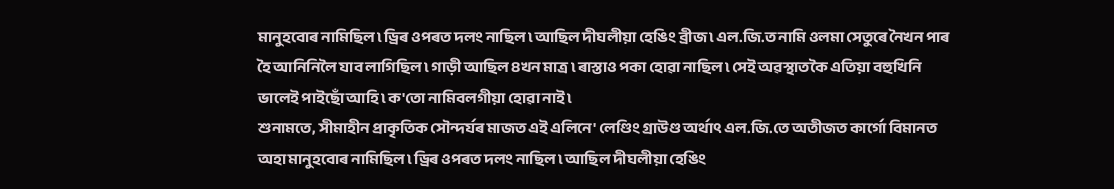মানুহবোৰ নামিছিল ৷ ড্ৰিৰ ওপৰত দলং নাছিল ৷ আছিল দীঘলীয়া হেঙিং ব্ৰীজ ৷ এল.জি.ত নামি ওলমা সেতুৰে নৈখন পাৰ হৈ আনিনিলৈ যাব লাগিছিল ৷ গাড়ী আছিল ৪খন মাত্ৰ ৷ ৰাস্তাও পকা হোৱা নাছিল ৷ সেই অৱস্থাতকৈ এতিয়া বহুখিনি ভালেই পাইছোঁ আহি ৷ ক'তো নামিবলগীয়া হোৱা নাই ৷
শুনামতে, সীমাহীন প্ৰাকৃতিক সৌন্দৰ্যৰ মাজত এই এলিনে' লেণ্ডিং গ্ৰাউণ্ড অৰ্থাৎ এল.জি.তে অতীজত কাৰ্গো বিমানত অহা মানুহবোৰ নামিছিল ৷ ড্ৰিৰ ওপৰত দলং নাছিল ৷ আছিল দীঘলীয়া হেঙিং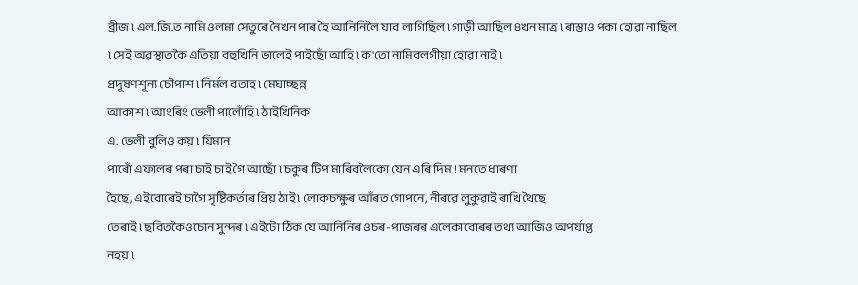ব্ৰীজ ৷ এল.জি.ত নামি ওলমা সেতুৰে নৈখন পাৰ হৈ আনিনিলৈ যাব লাগিছিল ৷ গাড়ী আছিল ৪খন মাত্ৰ ৷ ৰাস্তাও পকা হোৱা নাছিল ৷ সেই অৱস্থাতকৈ এতিয়া বহুখিনি ভালেই পাইছোঁ আহি ৷ ক'তো নামিবলগীয়া হোৱা নাই ৷
প্ৰদূষণশূন্য চৌপাশ ৷ নিৰ্মল বতাহ ৷ মেঘাচ্ছন্ন
আকাশ ৷ আংৰিং ভেলী পালোঁহি ৷ ঠাইখিনিক
এ. ভেলী বুলিও কয় ৷ যিমান
পাৰোঁ এফালৰ পৰা চাই চাই গৈ আছোঁ ৷ চকুৰ টিপ মাৰিবলৈকো যেন এৰি দিম ! মনতে ধাৰণা
হৈছে, এইবোৰেই চাগৈ সৃষ্টিকৰ্তাৰ প্ৰিয় ঠাই ৷ লোকচক্ষুৰ আঁৰত গোপনে, নীৰৱে লুকুৱাই ৰাখি থৈছে
তেৰাই ৷ ছবিতকৈওচোন সুন্দৰ ৷ এইটো ঠিক যে আনিনিৰ ওচৰ-পাজৰৰ এলেকাবোৰৰ তথ্য আজিও অপৰ্যাপ্ত
নহয় ৷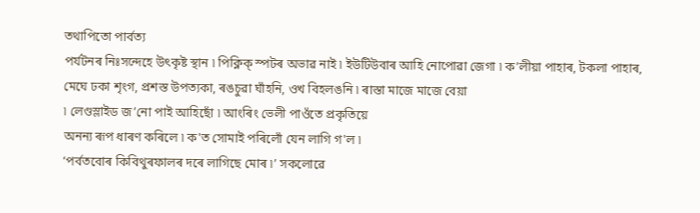তথাপিতো পাৰ্বত্য
পৰ্যটনৰ নিঃসন্দেহে উৎকৃষ্ট স্থান ৷ পিক্নিক্ স্পটৰ অভাৱ নাই ৷ ইউটিউবাৰ আহি নোপোৱা জেগা ৷ ক’লীয়া পাহাৰ, টকলা পাহাৰ,
মেঘে ঢকা শৃংগ, প্ৰশস্ত উপত্যকা, ৰঙচুৱা ঘাঁহনি, ওখ বিহলঙনি ৷ ৰাস্তা মাজে মাজে বেয়া
৷ লেণ্ডস্লাইড জ’নো পাই আহিছোঁ ৷ আংৰিং ভেলী পাওঁতে প্ৰকৃতিয়ে
অনন্য ৰূপ ধাৰণ কৰিলে ৷ ক'ত সোমাই পৰিলোঁ যেন লাগি গ'ল ৷
‘পৰ্বতবোৰ কিবিথুৰফালৰ দৰে লাগিছে মোৰ ৷’ সকলোৱে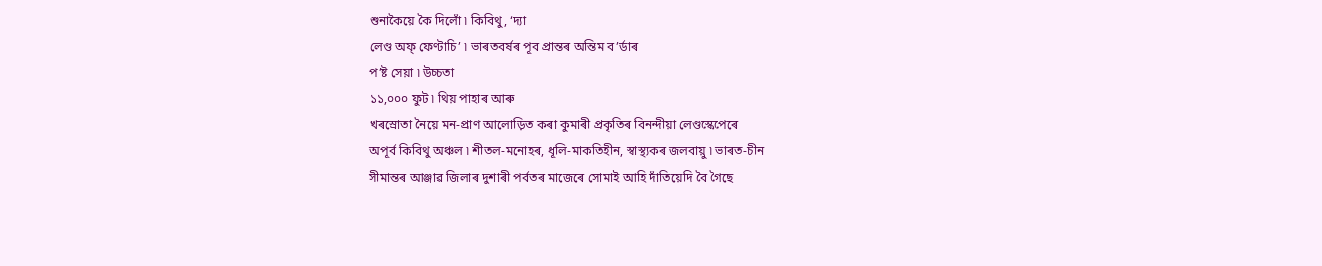শুনাকৈয়ে কৈ দিলোঁ ৷ কিবিথু, ‘দ্যা
লেণ্ড অফ্ ফেণ্টাচি’ ৷ ভাৰতবৰ্ষৰ পূব প্ৰান্তৰ অন্তিম ব’ৰ্ডাৰ
প’ষ্ট সেয়া ৷ উচ্চতা
১১,০০০ ফুট ৷ থিয় পাহাৰ আৰু
খৰস্ৰোতা নৈয়ে মন-প্ৰাণ আলোড়িত কৰা কুমাৰী প্ৰকৃতিৰ বিনন্দীয়া লেণ্ডস্কেপেৰে
অপূৰ্ব কিবিথু অঞ্চল ৷ শীতল-মনোহৰ, ধূলি-মাকতিহীন, স্বাস্থ্যকৰ জলবায়ু ৷ ভাৰত-চীন
সীমান্তৰ আঞ্জাৱ জিলাৰ দুশাৰী পৰ্বতৰ মাজেৰে সোমাই আহি দাঁতিয়েদি বৈ গৈছে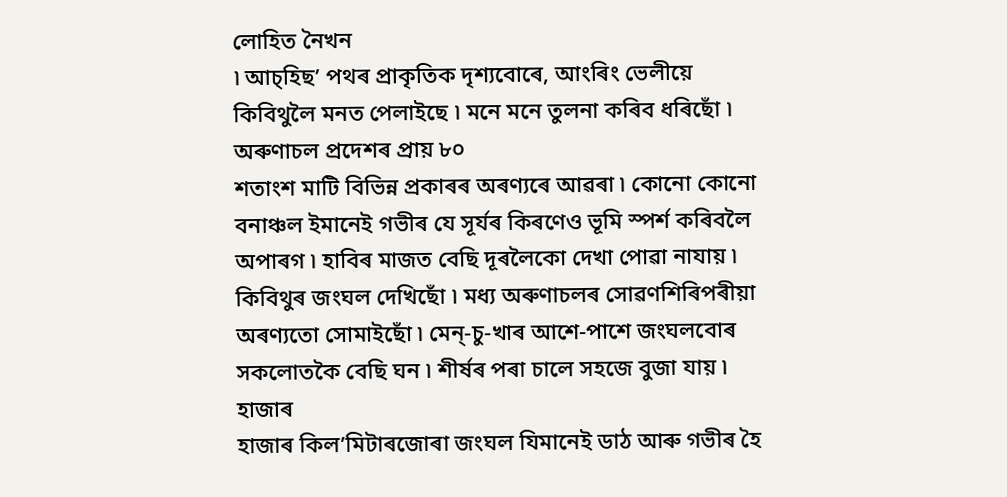লোহিত নৈখন
৷ আচ্হিছ’ পথৰ প্ৰাকৃতিক দৃশ্যবোৰে, আংৰিং ভেলীয়ে কিবিথুলৈ মনত পেলাইছে ৷ মনে মনে তুলনা কৰিব ধৰিছোঁ ৷
অৰুণাচল প্ৰদেশৰ প্ৰায় ৮০
শতাংশ মাটি বিভিন্ন প্ৰকাৰৰ অৰণ্যৰে আৱৰা ৷ কোনো কোনো বনাঞ্চল ইমানেই গভীৰ যে সূৰ্যৰ কিৰণেও ভূমি স্পৰ্শ কৰিবলৈ অপাৰগ ৷ হাবিৰ মাজত বেছি দূৰলৈকো দেখা পোৱা নাযায় ৷ কিবিথুৰ জংঘল দেখিছোঁ ৷ মধ্য অৰুণাচলৰ সোৱণশিৰিপৰীয়া অৰণ্যতো সোমাইছোঁ ৷ মেন্-চু-খাৰ আশে-পাশে জংঘলবোৰ সকলোতকৈ বেছি ঘন ৷ শীৰ্ষৰ পৰা চালে সহজে বুজা যায় ৷ হাজাৰ
হাজাৰ কিল’মিটাৰজোৰা জংঘল যিমানেই ডাঠ আৰু গভীৰ হৈ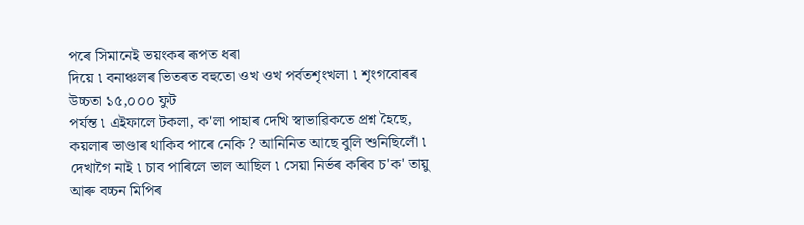পৰে সিমানেই ভয়ংকৰ ৰূপত ধৰা
দিয়ে ৷ বনাঞ্চলৰ ভিতৰত বহুতো ওখ ওখ পৰ্বতশৃংখলা ৷ শৃংগবোৰৰ উচ্চতা ১৫,০০০ ফুট
পৰ্যন্ত ৷ এইফালে টকলা, ক'লা পাহাৰ দেখি স্বাভাৱিকতে প্ৰশ্ন হৈছে, কয়লাৰ ভাণ্ডাৰ থাকিব পাৰে নেকি ? আনিনিত আছে বুলি শুনিছিলোঁ ৷ দেখাগৈ নাই ৷ চাব পাৰিলে ভাল আছিল ৷ সেয়া নিৰ্ভৰ কৰিব চ'ক' তায়ু আৰু বচ্চন মিপিৰ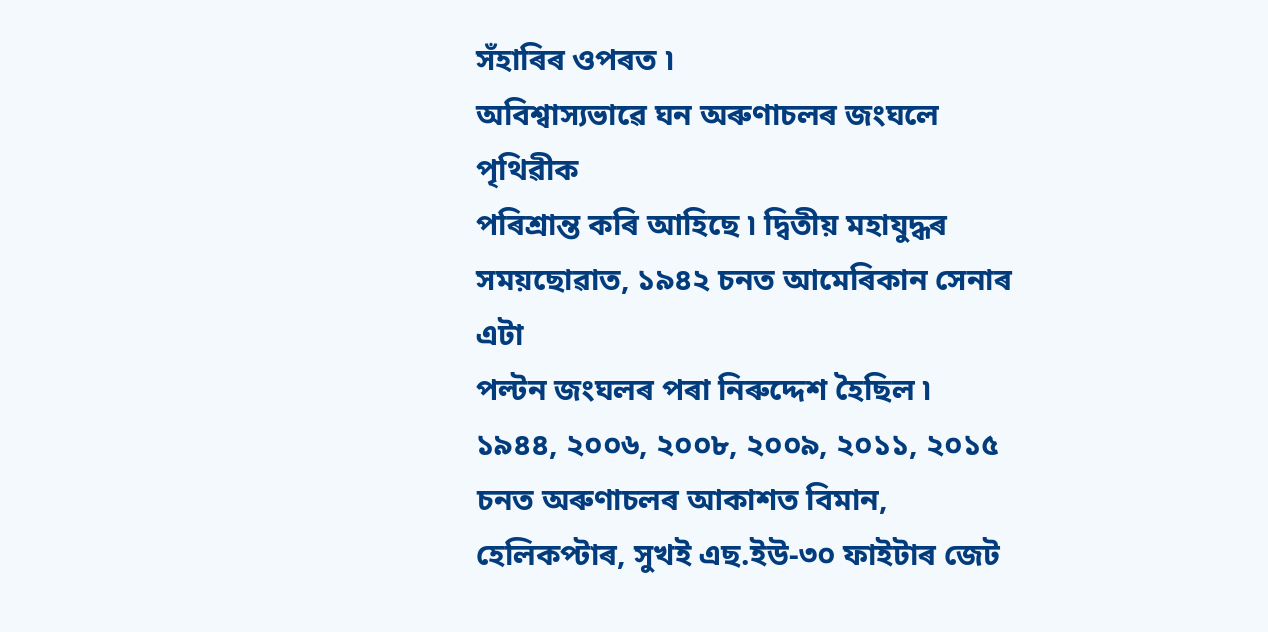সঁহাৰিৰ ওপৰত ৷
অবিশ্বাস্যভাৱে ঘন অৰুণাচলৰ জংঘলে পৃথিৱীক
পৰিশ্ৰান্ত কৰি আহিছে ৷ দ্বিতীয় মহাযুদ্ধৰ সময়ছোৱাত, ১৯৪২ চনত আমেৰিকান সেনাৰ এটা
পল্টন জংঘলৰ পৰা নিৰুদ্দেশ হৈছিল ৷ ১৯৪৪, ২০০৬, ২০০৮, ২০০৯, ২০১১, ২০১৫ চনত অৰুণাচলৰ আকাশত বিমান, হেলিকপ্টাৰ, সুখই এছ.ইউ-৩০ ফাইটাৰ জেট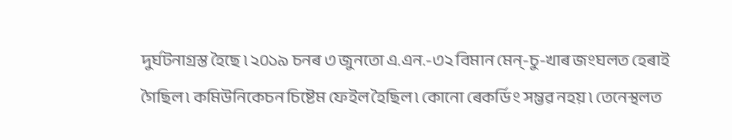দুৰ্ঘটনাগ্ৰস্ত হৈছে ৷ ২০১৯ চনৰ ৩ জুনতো এ.এন.-৩২ বিমান মেন্-চু-খাৰ জংঘলত হেৰাই
গৈছিল ৷ কমিউনিকেচন চিষ্টেম ফেইল হৈছিল ৷ কোনো ৰেকৰ্ডিং সম্ভৱ নহয় ৷ তেনেস্থলত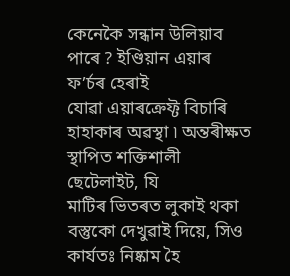কেনেকৈ সন্ধান উলিয়াব পাৰে ? ইণ্ডিয়ান এয়াৰ ফ’ৰ্চৰ হেৰাই
যোৱা এয়াৰক্ৰেফ্ট বিচাৰি হাহাকাৰ অৱস্থা ৷ অন্তৰীক্ষত স্থাপিত শক্তিশালী ছেটেলাইট, যি
মাটিৰ ভিতৰত লুকাই থকা বস্তুকো দেখুৱাই দিয়ে, সিও কাৰ্যতঃ নিষ্কাম হৈ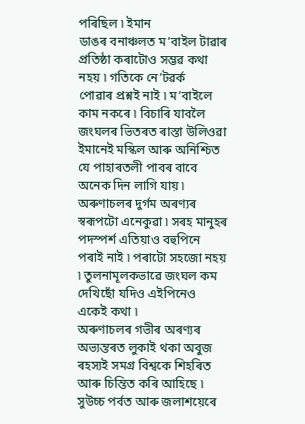পৰিছিল ৷ ইমান
ডাঙৰ বনাঞ্চলত ম’বাইল টাৱাৰ প্ৰতিষ্ঠা কৰাটোও সম্ভৱ কথা নহয় ৷ গতিকে নে’টৱৰ্ক
পোৱাৰ প্ৰশ্নই নাই ৷ ম’বাইলে কাম নকৰে ৷ বিচাৰি যাবলৈ জংঘলৰ ভিতৰত ৰাস্তা উলিওৱা
ইমানেই মস্কিল আৰু অনিশ্চিত যে পাহাৰতলী পাবৰ বাবে অনেক দিন লাগি যায় ৷ অৰুণাচলৰ দুৰ্গম অৰণ্যৰ স্বৰূপটো এনেকুৱা ৷ সৰহ মানুহৰ পদস্পৰ্শ এতিয়াও বহুপিনে পৰাই নাই ৷ পৰাটো সহজো নহয়
৷ তুলনামূলকভাৱে জংঘল কম দেখিছোঁ যদিও এইপিনেও একেই কথা ৷
অৰুণাচলৰ গভীৰ অৰণ্যৰ অভ্যন্তৰত লুকাই থকা অবুজ ৰহস্যই সমগ্ৰ বিশ্বকে শিহৰিত আৰু চিন্তিত কৰি আহিছে ৷ সুউচ্চ পৰ্বত আৰু জলাশয়েৰে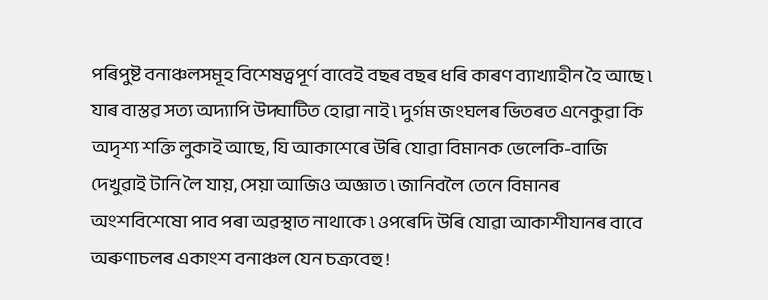পৰিপুষ্ট বনাঞ্চলসমূহ বিশেষত্বপূৰ্ণ বাবেই বছৰ বছৰ ধৰি কাৰণ ব্যাখ্যাহীন হৈ আছে ৷ যাৰ বাস্তৱ সত্য অদ্যাপি উদ্ঘাটিত হোৱা নাই ৷ দুৰ্গম জংঘলৰ ভিতৰত এনেকুৱা কি অদৃশ্য শক্তি লুকাই আছে, যি আকাশেৰে উৰি যোৱা বিমানক ভেলেকি-বাজি দেখুৱাই টানি লৈ যায়, সেয়া আজিও অজ্ঞাত ৷ জানিবলৈ তেনে বিমানৰ অংশবিশেষো পাব পৰা অৱস্থাত নাথাকে ৷ ওপৰেদি উৰি যোৱা আকাশীযানৰ বাবে অৰুণাচলৰ একাংশ বনাঞ্চল যেন চক্ৰবেহু !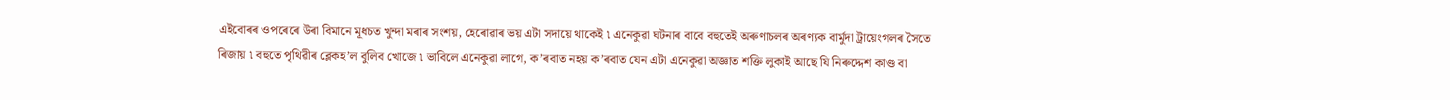এইবোৰৰ ওপৰেৰে উৰা বিমানে মূধচত খুন্দা মৰাৰ সংশয়, হেৰোৱাৰ ভয় এটা সদায়ে থাকেই ৷ এনেকুৱা ঘটনাৰ বাবে বহুতেই অৰুণাচলৰ অৰণ্যক বাৰ্মুদা ট্ৰায়েংগলৰ সৈতে ৰিজায় ৷ বহুতে পৃথিৱীৰ ব্লেকহ’ল বুলিব খোজে ৷ ভাবিলে এনেকুৱা লাগে, ক’ৰবাত নহয় ক’ৰবাত যেন এটা এনেকুৱা অজ্ঞাত শক্তি লুকাই আছে যি নিৰুদ্দেশ কাণ্ড বা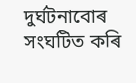দুৰ্ঘটনাবোৰ সংঘটিত কৰি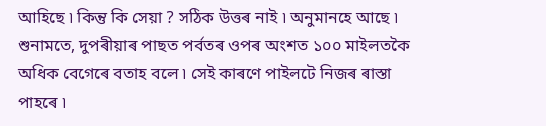আহিছে ৷ কিন্তু কি সেয়া ? সঠিক উত্তৰ নাই ৷ অনুমানহে আছে ৷
শুনামতে, দুপৰীয়াৰ পাছত পৰ্বতৰ ওপৰ অংশত ১০০ মাইলতকৈ অধিক বেগেৰে বতাহ বলে ৷ সেই কাৰণে পাইলটে নিজৰ ৰাস্তা পাহৰে ৷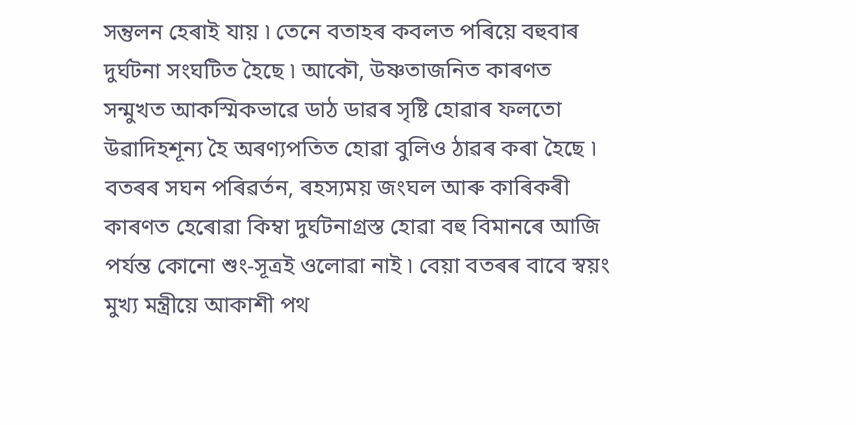সন্তুলন হেৰাই যায় ৷ তেনে বতাহৰ কবলত পৰিয়ে বহুবাৰ দুৰ্ঘটনা সংঘটিত হৈছে ৷ আকৌ, উষ্ণতাজনিত কাৰণত সন্মুখত আকস্মিকভাৱে ডাঠ ডাৱৰ সৃষ্টি হোৱাৰ ফলতো উৱাদিহশূন্য হৈ অৰণ্যপতিত হোৱা বুলিও ঠাৱৰ কৰা হৈছে ৷ বতৰৰ সঘন পৰিৱৰ্তন, ৰহস্যময় জংঘল আৰু কাৰিকৰী কাৰণত হেৰোৱা কিম্বা দুৰ্ঘটনাগ্ৰস্ত হোৱা বহু বিমানৰে আজি পৰ্যন্ত কোনো শুং-সূত্ৰই ওলোৱা নাই ৷ বেয়া বতৰৰ বাবে স্বয়ং মুখ্য মন্ত্ৰীয়ে আকাশী পথ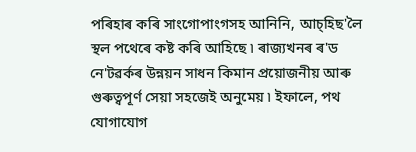পৰিহাৰ কৰি সাংগোপাংগসহ আনিনি, আচ্হিছ'লৈ স্থল পথেৰে কষ্ট কৰি আহিছে ৷ ৰাজ্যখনৰ ৰ'ড নে'টৱৰ্কৰ উন্নয়ন সাধন কিমান প্ৰয়োজনীয় আৰু গুৰুত্বপূৰ্ণ সেয়া সহজেই অনুমেয় ৷ ইফালে, পথ যোগাযোগ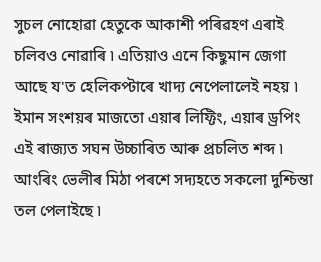সুচল নোহোৱা হেতুকে আকাশী পৰিৱহণ এৰাই চলিবও নোৱাৰি ৷ এতিয়াও এনে কিছুমান জেগা আছে য'ত হেলিকপ্টাৰে খাদ্য নেপেলালেই নহয় ৷ ইমান সংশয়ৰ মাজতো এয়াৰ লিফ্টিং, এয়াৰ ড্ৰপিং এই ৰাজ্যত সঘন উচ্চাৰিত আৰু প্ৰচলিত শব্দ ৷
আংৰিং ভেলীৰ মিঠা পৰশে সদ্যহতে সকলো দুশ্চিন্তা তল পেলাইছে ৷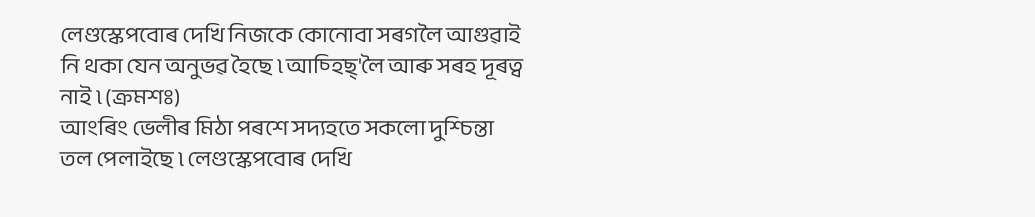লেণ্ডস্কেপবোৰ দেখি নিজকে কোনোবা সৰগলৈ আগুৱাই নি থকা যেন অনুভৱ হৈছে ৷ আচ্হিছ্'লৈ আৰু সৰহ দূৰত্ব নাই ৷ (ক্ৰমশঃ)
আংৰিং ভেলীৰ মিঠা পৰশে সদ্যহতে সকলো দুশ্চিন্তা তল পেলাইছে ৷ লেণ্ডস্কেপবোৰ দেখি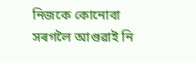নিজকে কোনোবা সৰগলৈ আগুৱাই নি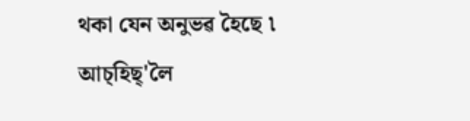থকা যেন অনুভৱ হৈছে ৷ আচ্হিছ্'লৈ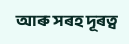আৰু সৰহ দূৰত্ব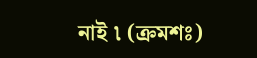নাই ৷ (ক্ৰমশঃ)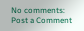No comments:
Post a Comment